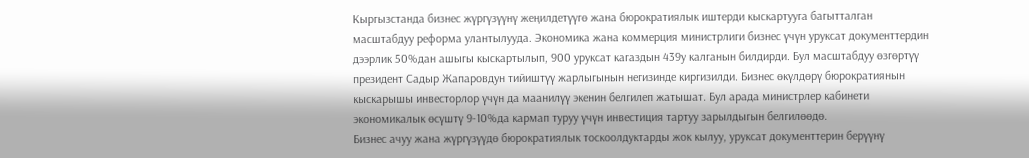Кыргызстанда бизнес жүргүзүүнү жеңилдетүүгө жана бюрократиялык иштерди кыскартууга багытталган масштабдуу реформа улантылууда. Экономика жана коммерция министрлиги бизнес үчүн уруксат документтердин дээрлик 50%дан ашыгы кыскартылып, 900 уруксат кагаздын 439у калганын билдирди. Бул масштабдуу өзгөртүү президент Садыр Жапаровдун тийиштүү жарлыгынын негизинде киргизилди. Бизнес өкүлдөрү бюрократиянын кыскарышы инвесторлор үчүн да маанилүү экенин белгилеп жатышат. Бул арада министрлер кабинети экономикалык өсүштү 9-10%да кармап туруу үчүн инвестиция тартуу зарылдыгын белгилөөдө.
Бизнес ачуу жана жүргүзүүдө бюрократиялык тоскоолдуктарды жок кылуу, уруксат документтерин берүүнү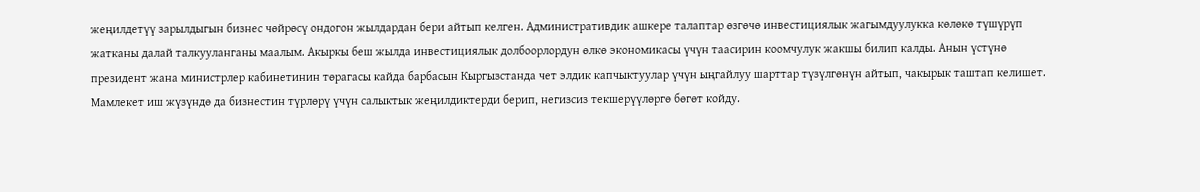жеңилдетүү зарылдыгын бизнес чөйрөсү ондогон жылдардан бери айтып келген. Административдик ашкере талаптар өзгөчө инвестициялык жагымдуулукка көлөкө түшүрүп жатканы далай талкууланганы маалым. Акыркы беш жылда инвестициялык долбоорлордун өлкө экономикасы үчүн таасирин коомчулук жакшы билип калды. Анын үстүнө президент жана министрлер кабинетинин төрагасы кайда барбасын Кыргызстанда чет элдик капчыктуулар үчүн ыңгайлуу шарттар түзүлгөнүн айтып, чакырык таштап келишет. Мамлекет иш жүзүндө да бизнестин түрлөрү үчүн салыктык жеңилдиктерди берип, негизсиз текшерүүлөргө бөгөт койду.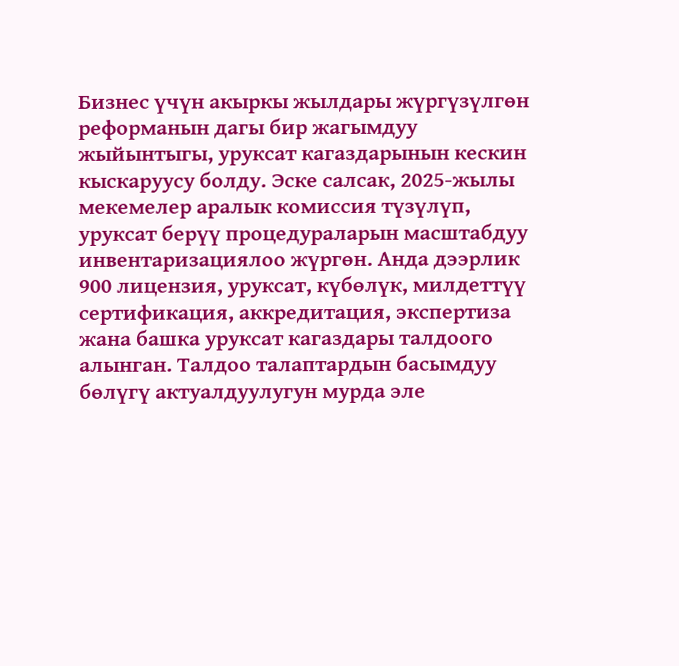Бизнес үчүн акыркы жылдары жүргүзүлгөн реформанын дагы бир жагымдуу жыйынтыгы, уруксат кагаздарынын кескин кыскаруусу болду. Эске салсак, 2025-жылы мекемелер аралык комиссия түзүлүп, уруксат берүү процедураларын масштабдуу инвентаризациялоо жүргөн. Анда дээрлик 900 лицензия, уруксат, күбөлүк, милдеттүү сертификация, аккредитация, экспертиза жана башка уруксат кагаздары талдоого алынган. Талдоо талаптардын басымдуу бөлүгү актуалдуулугун мурда эле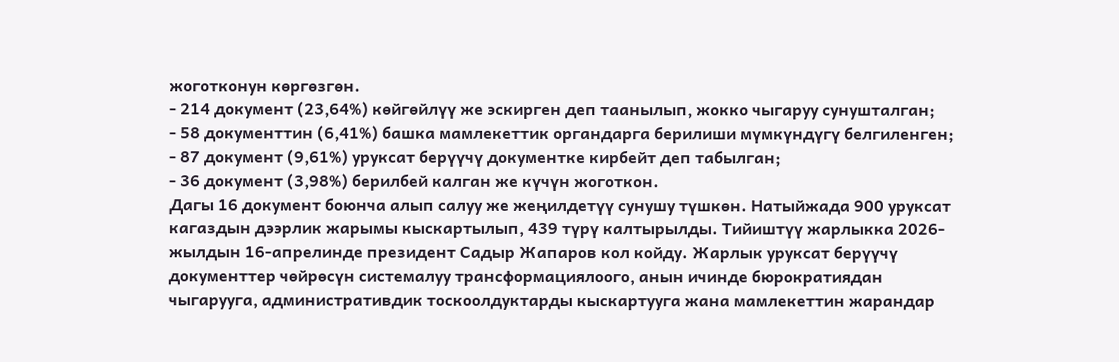жоготконун көргөзгөн.
- 214 документ (23,64%) көйгөйлүү же эскирген деп таанылып, жокко чыгаруу сунушталган;
- 58 документтин (6,41%) башка мамлекеттик органдарга берилиши мүмкүндүгү белгиленген;
- 87 документ (9,61%) уруксат берүүчү документке кирбейт деп табылган;
- 36 документ (3,98%) берилбей калган же күчүн жоготкон.
Дагы 16 документ боюнча алып салуу же жеңилдетүү сунушу түшкөн. Натыйжада 900 уруксат кагаздын дээрлик жарымы кыскартылып, 439 түрү калтырылды. Тийиштүү жарлыкка 2026-жылдын 16-апрелинде президент Садыр Жапаров кол койду. Жарлык уруксат берүүчү документтер чөйрөсүн системалуу трансформациялоого, анын ичинде бюрократиядан чыгарууга, административдик тоскоолдуктарды кыскартууга жана мамлекеттин жарандар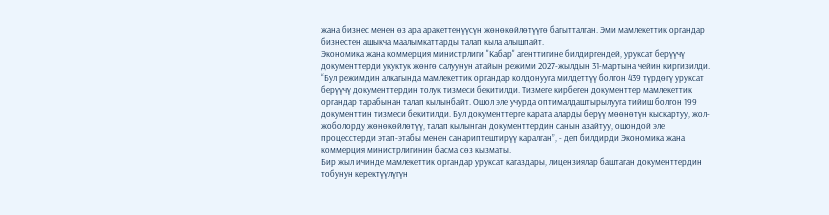жана бизнес менен өз ара аракеттенүүсүн жөнөкөйлөтүүгө багытталган. Эми мамлекеттик органдар бизнестен ашыкча маалымкаттарды талап кыла алышпайт.
Экономика жана коммерция министрлиги "Кабар" агенттигине билдиргендей, уруксат берүүчү документтерди укуктук жөнгө салуунун атайын режими 2027-жылдын 31-мартына чейин киргизилди.
“Бул режимдин алкагында мамлекеттик органдар колдонууга милдеттүү болгон 439 түрдөгү уруксат берүүчү документтердин толук тизмеси бекитилди. Тизмеге кирбеген документтер мамлекеттик органдар тарабынан талап кылынбайт. Ошол эле учурда оптималдаштырылууга тийиш болгон 199 документтин тизмеси бекитилди. Бул документтерге карата аларды берүү мөөнөтүн кыскартуу, жол-жоболорду жөнөкөйлөтүү, талап кылынган документтердин санын азайтуу, ошондой эле процесстерди этап-этабы менен санариптештирүү каралган”, - деп билдирди Экономика жана коммерция министрлигинин басма сөз кызматы.
Бир жыл ичинде мамлекеттик органдар уруксат кагаздары, лицензиялар баштаган документтердин тобунун керектүүлүгүн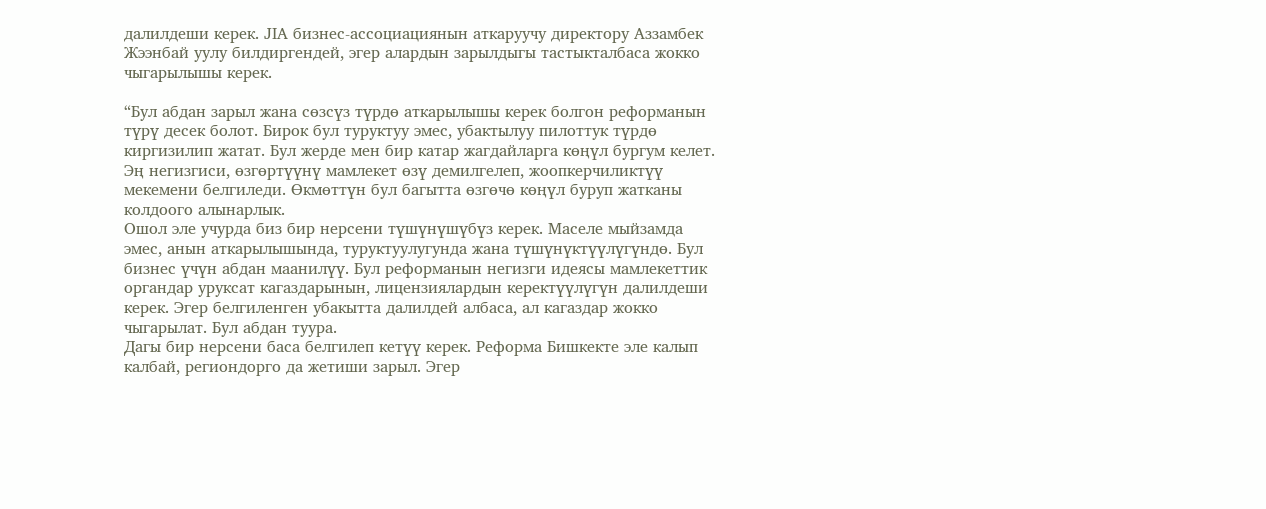далилдеши керек. JIA бизнес-ассоциациянын аткаруучу директору Аззамбек Жээнбай уулу билдиргендей, эгер алардын зарылдыгы тастыкталбаса жокко чыгарылышы керек.

“Бул абдан зарыл жана сөзсүз түрдө аткарылышы керек болгон реформанын түрү десек болот. Бирок бул туруктуу эмес, убактылуу пилоттук түрдө киргизилип жатат. Бул жерде мен бир катар жагдайларга көңүл бургум келет. Эң негизгиси, өзгөртүүнү мамлекет өзү демилгелеп, жоопкерчиликтүү мекемени белгиледи. Өкмөттүн бул багытта өзгөчө көңүл буруп жатканы колдоого алынарлык.
Ошол эле учурда биз бир нерсени түшүнүшүбүз керек. Маселе мыйзамда эмес, анын аткарылышында, туруктуулугунда жана түшүнүктүүлүгүндө. Бул бизнес үчүн абдан маанилүү. Бул реформанын негизги идеясы мамлекеттик органдар уруксат кагаздарынын, лицензиялардын керектүүлүгүн далилдеши керек. Эгер белгиленген убакытта далилдей албаса, ал кагаздар жокко чыгарылат. Бул абдан туура.
Дагы бир нерсени баса белгилеп кетүү керек. Реформа Бишкекте эле калып калбай, региондорго да жетиши зарыл. Эгер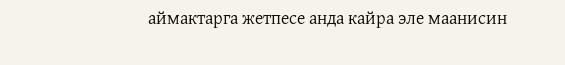аймактарга жетпесе анда кайра эле маанисин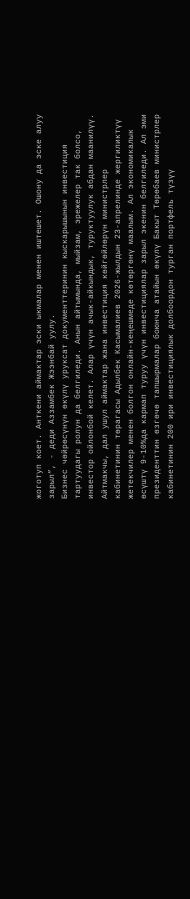жоготуп коет. Анткени аймактар эски ыкмалар менен иштешет. Ошону да эске алуу зарыл”, - деди Аззамбек Жээнбай уулу.
Бизнес чөйрөсүнүн өкүлү уруксат документтеринин кыскарышынын инвестиция тартуудагы ролун да белгиледи. Анын айтымында, мыйзам, эрежелер так болсо, инвестор ойлонбой келет. Алар үчүн ачык-айкындык, туруктуулук абдан маанилүү. Айтмакчы, дал ушул аймактар жана инвестиция көйгөйлөрүн министрлер кабинетинин төрагасы Адылбек Касымалиев 2026-жылдын 23-апрелинде жергиликтүү жетекчилер менен болгон онлайн-кеңешмеде көтөргөнү маалым. Ал экономикалык өсүштү 9-10%да кармап туруу үчүн инвестициялар зарыл экенин белгиледи. Ал эми президенттин өзгөчө тапшырмалар боюнча атайын өкүлү Бакыт Төрөбаев министрлер кабинетинин 200 ири инвестициялык долбоордон турган портфель түзүү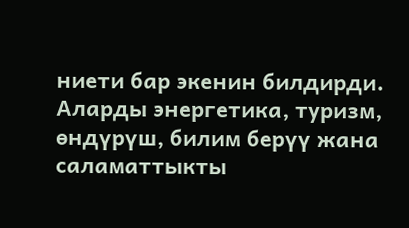ниети бар экенин билдирди. Аларды энергетика, туризм, өндүрүш, билим берүү жана саламаттыкты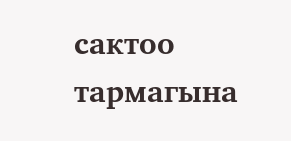сактоо тармагына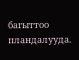багыттоо пландалууда.